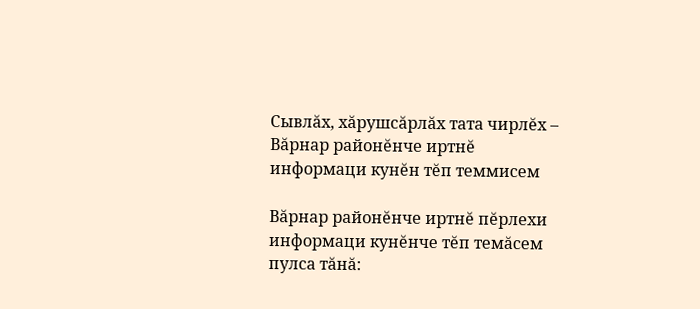Сывлăх, хăрушсăрлăх тата чирлĕх – Вăрнар районĕнче иртнĕ информаци кунĕн тĕп теммисем

Вăрнар районĕнче иртнĕ пĕрлехи информаци кунĕнче тĕп темăсем пулса тăнă: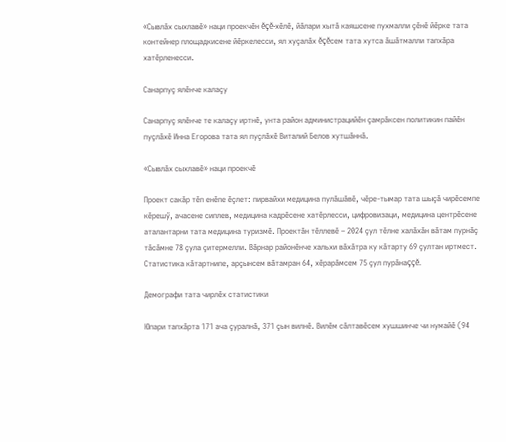«Сывлăх сыхлавĕ» наци проекчĕн ĕçĕ-хĕлĕ, йăлари хытă каяшсене пухмалли çĕнĕ йĕрке тата контейнер площадкисене йĕркелесси, ял хуçалăх ĕçĕсем тата хутса ăшăтмалли тапхăра хатĕрленесси.

Санарпуç ялĕнче калаçу

Санарпуç ялĕнче те калаçу иртнĕ, унта район администрацийĕн çамрăксен политикин пайĕн пуçлăхĕ Инна Егорова тата ял пуçлăхĕ Виталий Белов хутшăннă.

«Сывлăх сыхлавĕ» наци проекчĕ

Проект сакăр тĕп енĕпе ĕçлет: пирвайхи медицина пулăшăвĕ, чĕре-тымар тата шыçă чирĕсемпе кĕрешӳ, ачасене сиплев, медицина кадрĕсене хатĕрлесси, цифровизаци, медицина центрĕсене аталантарни тата медицина туризмĕ. Проектăн тĕллевĕ – 2024 çул тĕлне халăхăн вăтам пурнăç тăсăмне 78 çула çитермелли. Вăрнар районĕнче хальхи вăхăтра ку кăтарту 69 çултан иртмест. Статистика кăтартнипе, арçынсем вăтамран 64, хĕрарăмсем 75 çул пурăнаççĕ.

Демографи тата чирлĕх статистики

Юпари тапхăрта 171 ача çуралнă, 371 çын вилнĕ. Вилĕм сăлтавĕсем хушшинче чи нумайĕ (94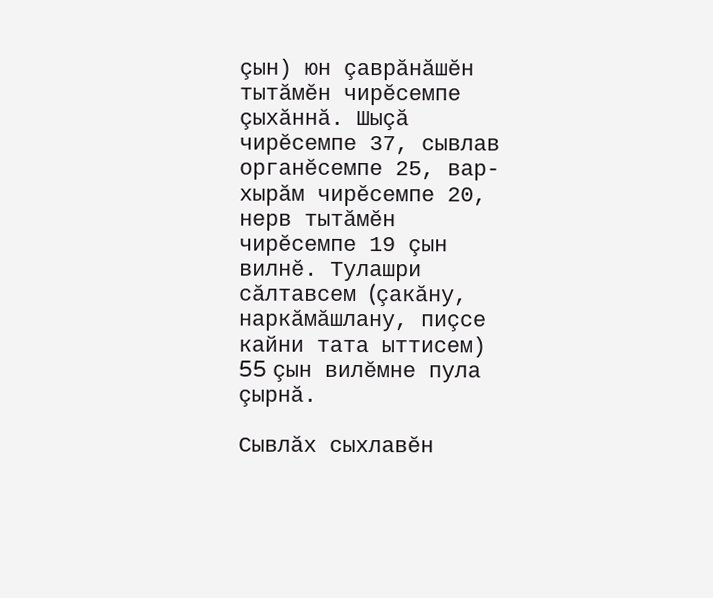çын) юн çаврăнăшĕн тытăмĕн чирĕсемпе çыхăннă. Шыçă чирĕсемпе 37, сывлав органĕсемпе 25, вар-хырăм чирĕсемпе 20, нерв тытăмĕн чирĕсемпе 19 çын вилнĕ. Тулашри сăлтавсем (çакăну, наркăмăшлану, пиçсе кайни тата ыттисем) 55 çын вилĕмне пула çырнă.

Сывлăх сыхлавĕн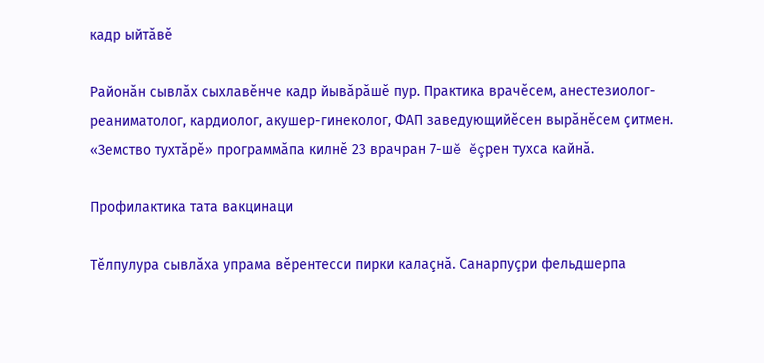кадр ыйтăвĕ

Районăн сывлăх сыхлавĕнче кадр йывăрăшĕ пур. Практика врачĕсем, анестезиолог-реаниматолог, кардиолог, акушер-гинеколог, ФАП заведующийĕсен вырăнĕсем çитмен. «Земство тухтăрĕ» программăпа килнĕ 23 врачран 7-шĕ ĕçрен тухса кайнă.

Профилактика тата вакцинаци

Тĕлпулура сывлăха упрама вĕрентесси пирки калаçнă. Санарпуçри фельдшерпа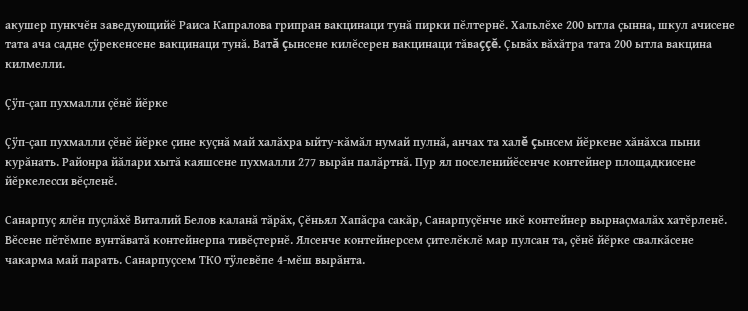акушер пункчĕн заведующийĕ Раиса Капралова грипран вакцинаци тунă пирки пĕлтернĕ. Хальлĕхе 200 ытла çынна, шкул ачисене тата ача садне çÿрекенсене вакцинаци тунă. Ватă çынсене килĕсерен вакцинаци тăваççĕ. Çывăх вăхăтра тата 200 ытла вакцина килмелли.

Çÿп-çап пухмалли çĕнĕ йĕрке

Çÿп-çап пухмалли çĕнĕ йĕрке çине куçнă май халăхра ыйту-кăмăл нумай пулнă, анчах та халĕ çынсем йĕркене хăнăхса пыни курăнать. Районра йăлари хытă каяшсене пухмалли 277 вырăн палăртнă. Пур ял поселенийĕсенче контейнер площадкисене йĕркелесси вĕçленĕ.

Санарпуç ялĕн пуçлăхĕ Виталий Белов каланă тăрăх, Çĕньял Хапăсра сакăр, Санарпуçĕнче икĕ контейнер вырнаçмалăх хатĕрленĕ. Вĕсене пĕтĕмпе вунтăватă контейнерпа тивĕçтернĕ. Ялсенче контейнерсем çителĕклĕ мар пулсан та, çĕнĕ йĕрке свалкăсене чакарма май парать. Санарпуçсем ТКО тÿлевĕпе 4-мĕш вырăнта.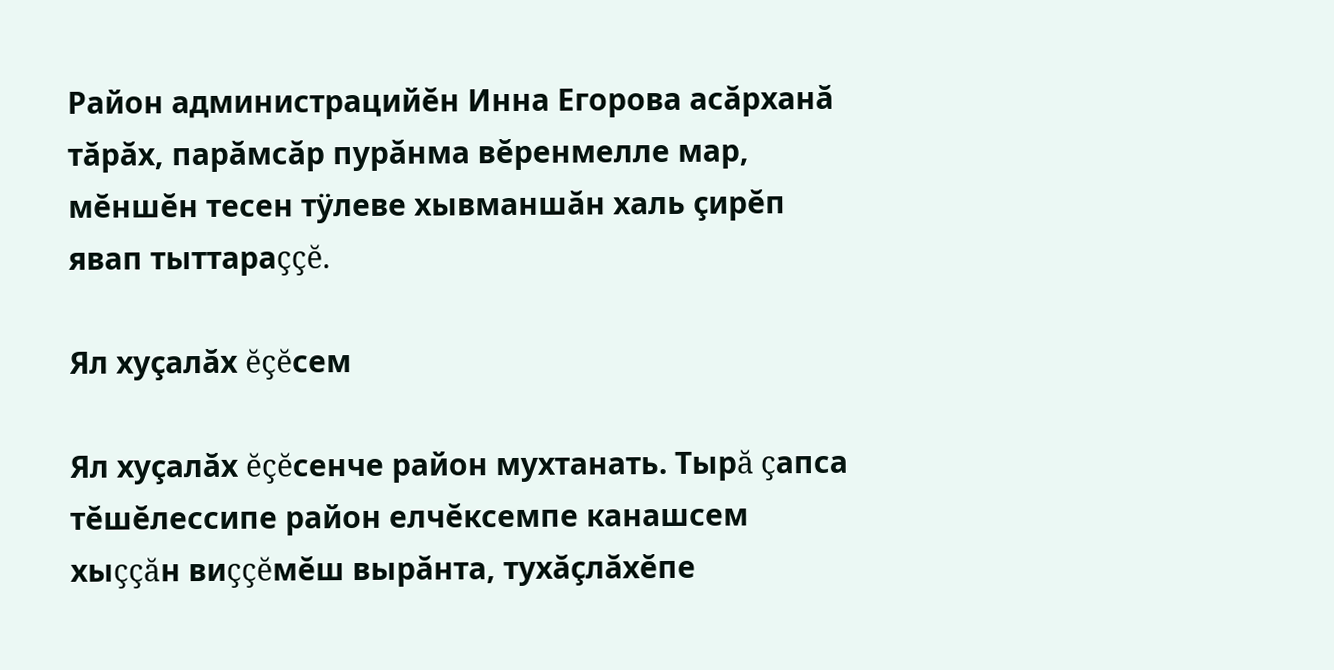Район администрацийĕн Инна Егорова асăрханă тăрăх, парăмсăр пурăнма вĕренмелле мар, мĕншĕн тесен тÿлеве хывманшăн халь çирĕп явап тыттараççĕ.

Ял хуçалăх ĕçĕсем

Ял хуçалăх ĕçĕсенче район мухтанать. Тырă çапса тĕшĕлессипе район елчĕксемпе канашсем хыççăн виççĕмĕш вырăнта, тухăçлăхĕпе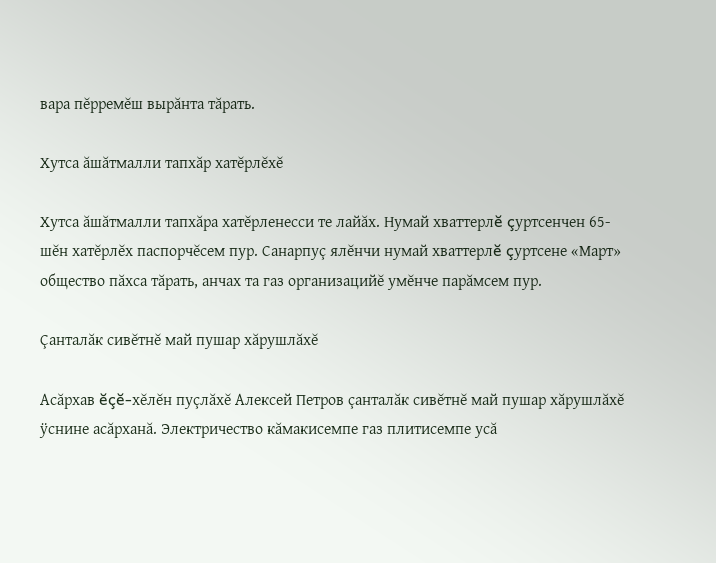вара пĕрремĕш вырăнта тăрать.

Хутса ăшăтмалли тапхăр хатĕрлĕхĕ

Хутса ăшăтмалли тапхăра хатĕрленесси те лайăх. Нумай хваттерлĕ çуртсенчен 65-шĕн хатĕрлĕх паспорчĕсем пур. Санарпуç ялĕнчи нумай хваттерлĕ çуртсене «Март» общество пăхса тăрать, анчах та газ организацийĕ умĕнче парăмсем пур.

Çанталăк сивĕтнĕ май пушар хăрушлăхĕ

Асăрхав ĕçĕ-хĕлĕн пуçлăхĕ Алексей Петров çанталăк сивĕтнĕ май пушар хăрушлăхĕ ÿснине асăрханă. Электричество кăмакисемпе газ плитисемпе усă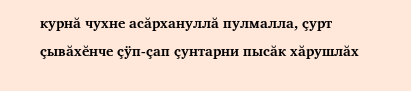курнă чухне асăрхануллă пулмалла, çурт çывăхĕнче çÿп-çап çунтарни пысăк хăрушлăх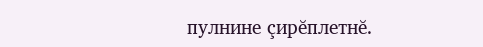пулнине çирĕплетнĕ.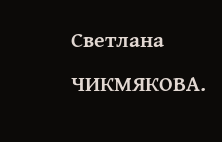Светлана ЧИКМЯКОВА.